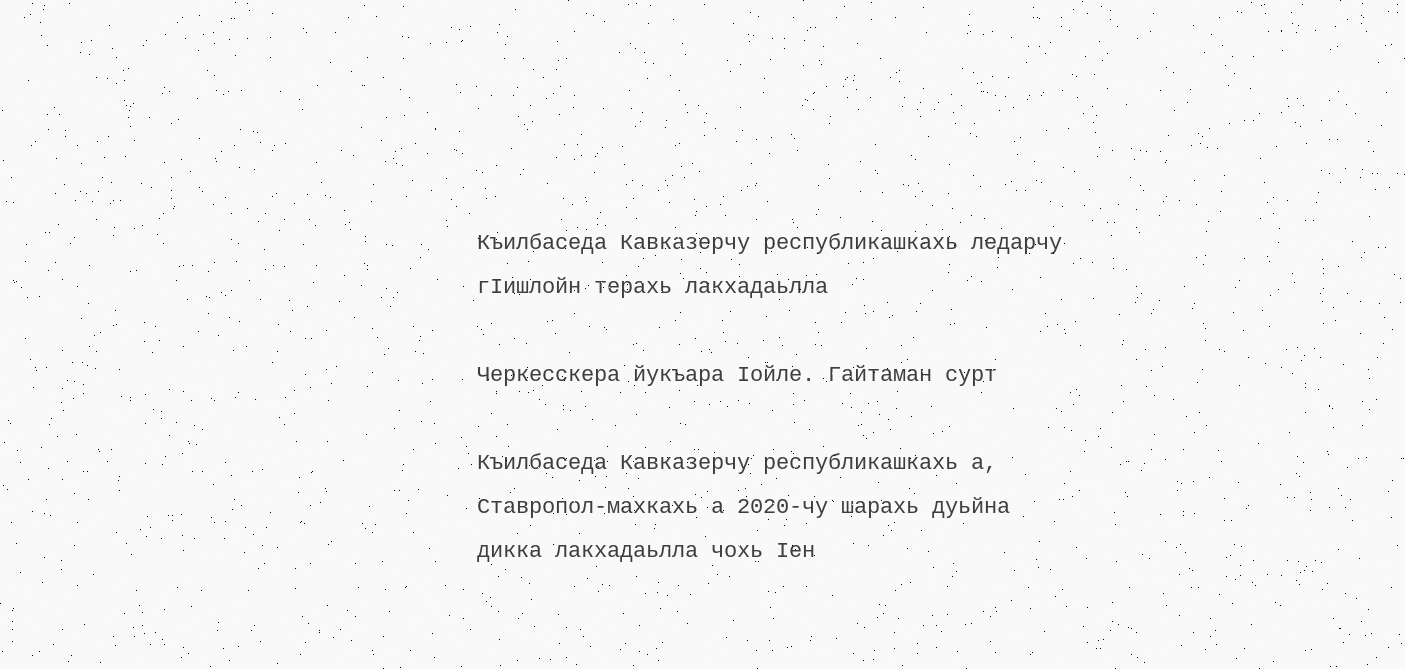Къилбаседа Кавказерчу республикашкахь ледарчу гIишлойн терахь лакхадаьлла

Черкесскера йукъара Iойле. Гайтаман сурт

Къилбаседа Кавказерчу республикашкахь а, Ставропол-махкахь а 2020-чу шарахь дуьйна дикка лакхадаьлла чохь Iен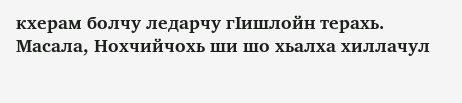кхерам болчу ледарчу гIишлойн терахь. Масала, Нохчийчохь ши шо хьалха хиллачул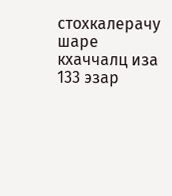стохкалерачу шаре кхаччалц иза 133 эзар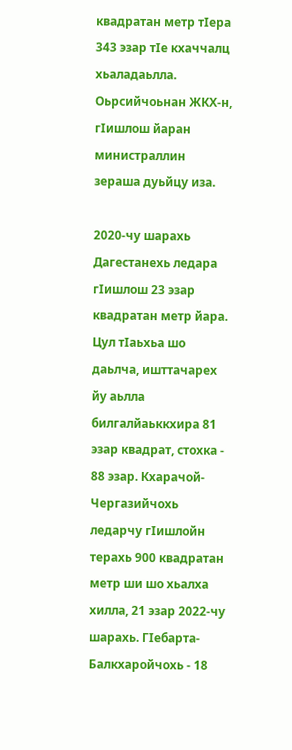квадратан метр тIера 343 эзар тIе кхаччалц хьаладаьлла. Оьрсийчоьнан ЖКХ-н, гIишлош йаран министраллин зераша дуьйцу иза.

2020-чу шарахь Дагестанехь ледара гIишлош 23 эзар квадратан метр йара. Цул тIаьхьа шо даьлча, ишттачарех йу аьлла билгалйаьккхира 81 эзар квадрат, стохка - 88 эзар. Кхарачой-Чергазийчохь ледарчу гIишлойн терахь 900 квадратан метр ши шо хьалха хилла, 21 эзар 2022-чу шарахь. ГIебарта- Балкхаройчохь - 18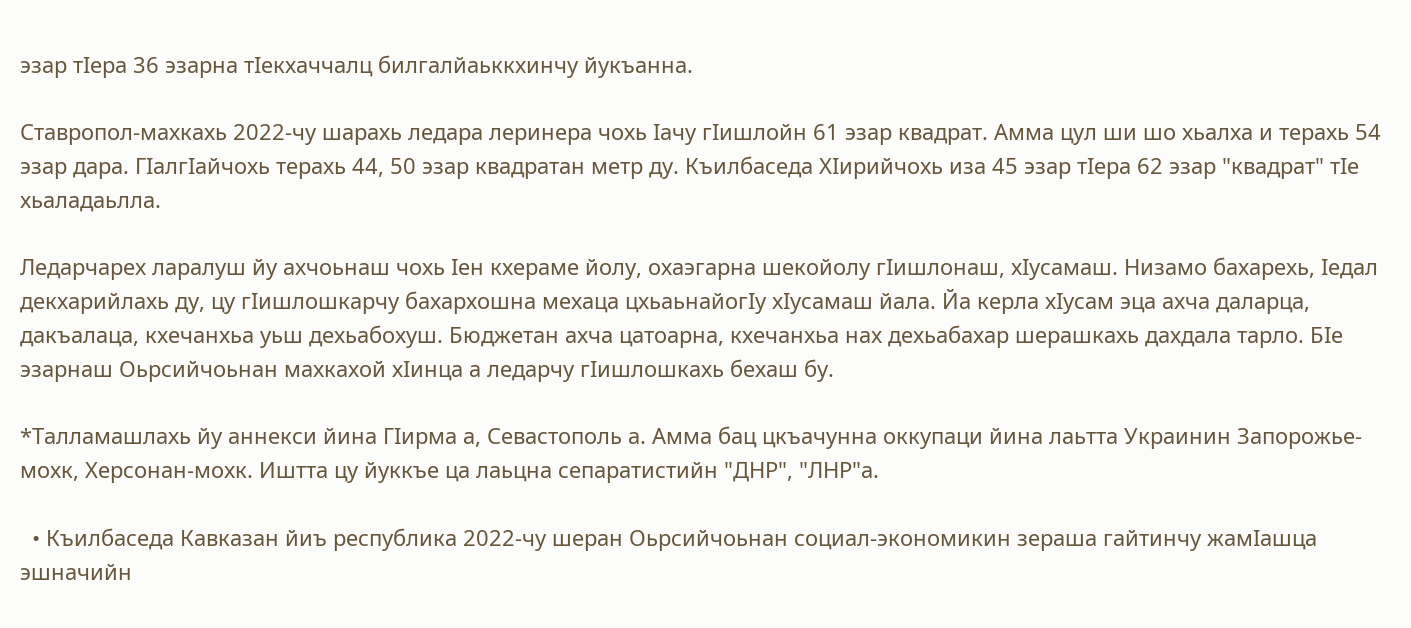эзар тIера 36 эзарна тIекхаччалц билгалйаьккхинчу йукъанна.

Ставропол-махкахь 2022-чу шарахь ледара леринера чохь Iачу гIишлойн 61 эзар квадрат. Амма цул ши шо хьалха и терахь 54 эзар дара. ГIалгIайчохь терахь 44, 50 эзар квадратан метр ду. Къилбаседа ХIирийчохь иза 45 эзар тIера 62 эзар "квадрат" тIе хьаладаьлла.

Ледарчарех ларалуш йу ахчоьнаш чохь Iен кхераме йолу, охаэгарна шекойолу гIишлонаш, хIусамаш. Низамо бахарехь, Iедал декхарийлахь ду, цу гIишлошкарчу бахархошна мехаца цхьаьнайогIу хIусамаш йала. Йа керла хIусам эца ахча даларца, дакъалаца, кхечанхьа уьш дехьабохуш. Бюджетан ахча цатоарна, кхечанхьа нах дехьабахар шерашкахь дахдала тарло. БIе эзарнаш Оьрсийчоьнан махкахой хIинца а ледарчу гIишлошкахь бехаш бу.

*Талламашлахь йу аннекси йина ГIирма а, Севастополь а. Амма бац цкъачунна оккупаци йина лаьтта Украинин Запорожье-мохк, Херсонан-мохк. Иштта цу йуккъе ца лаьцна сепаратистийн "ДНР", "ЛНР"а.

  • Къилбаседа Кавказан йиъ республика 2022-чу шеран Оьрсийчоьнан социал-экономикин зераша гайтинчу жамIашца эшначийн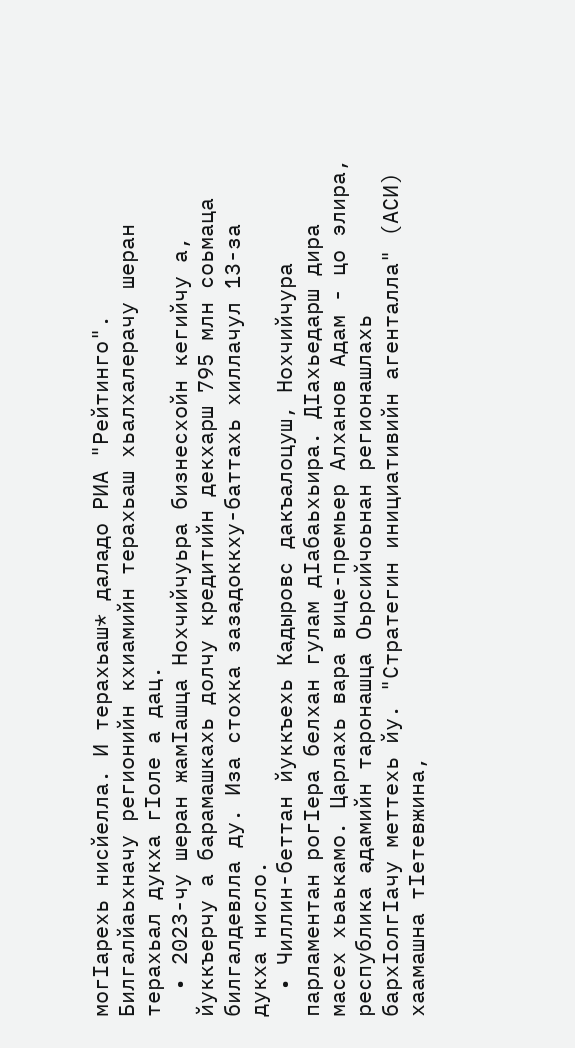могIарехь нисйелла. И терахьаш* даладо РИА "Рейтинго". Билгалйаьхначу регионийн кхиамийн терахьаш хьалхалерачу шеран терахьал дукха гIоле а дац.
  • 2023-чу шеран жамIашца Нохчийчуьра бизнесхойн кегийчу а, йуккъерчу а барамашкахь долчу кредитийн декхарш 795 млн соьмаца билгалдевлла ду. Иза стохка зазадоккху-баттахь хиллачул 13-за дукха нисло.
  • Чиллин-беттан йуккъехь Кадыровс дакъалоцуш, Нохчийчура парламентан рогIера белхан гулам дIабаьхьира. ДIахьедарш дира масех хьаькамо. Царлахь вара вице-премьер Алханов Адам - цо элира, республика адамийн таронашца Оьрсийчоьнан регионашлахь бархIолгIачу меттехь йу. "Стратегин инициативийн агенталла" (АСИ) хаамашна тIетевжина,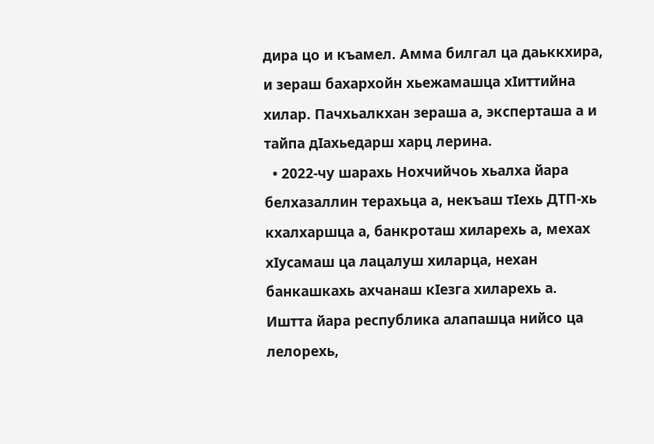дира цо и къамел. Амма билгал ца даьккхира, и зераш бахархойн хьежамашца хIиттийна хилар. Пачхьалкхан зераша а, эксперташа а и тайпа дIахьедарш харц лерина.
  • 2022-чу шарахь Нохчийчоь хьалха йара белхазаллин терахьца а, некъаш тIехь ДТП-хь кхалхаршца а, банкроташ хиларехь а, мехах хIусамаш ца лацалуш хиларца, нехан банкашкахь ахчанаш кIезга хиларехь а. Иштта йара республика алапашца нийсо ца лелорехь,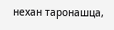нехан таронашца,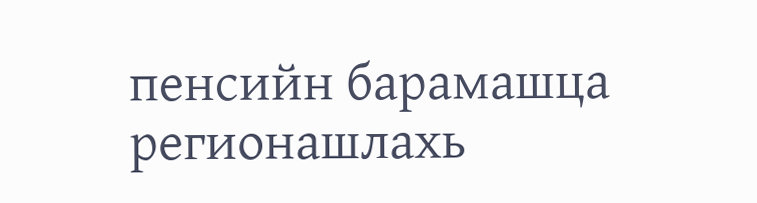пенсийн барамашца регионашлахь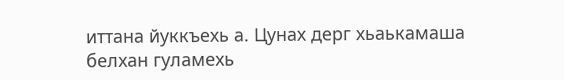иттана йуккъехь а. Цунах дерг хьаькамаша белхан гуламехь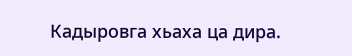Кадыровга хьаха ца дира.